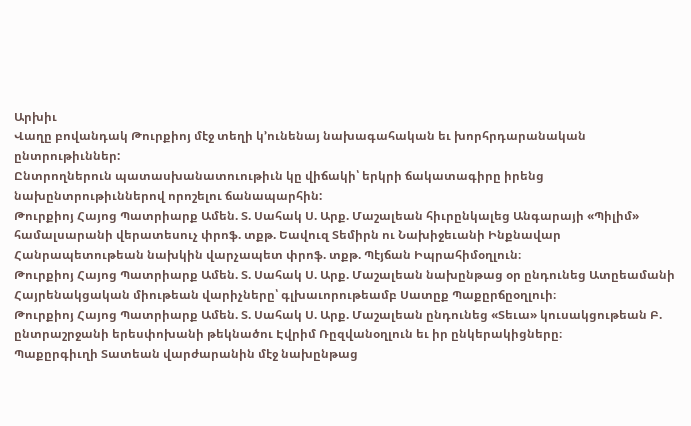Արխիւ
Վաղը բովանդակ Թուրքիոյ մէջ տեղի կ՚ունենայ նախագահական եւ խորհրդարանական ընտրութիւններ:
Ընտրողներուն պատասխանատուութիւն կը վիճակի՝ երկրի ճակատագիրը իրենց նախընտրութիւններով որոշելու ճանապարհին:
Թուրքիոյ Հայոց Պատրիարք Ամեն. Տ. Սահակ Ս. Արք. Մաշալեան հիւրընկալեց Անգարայի «Պիլիմ» համալսարանի վերատեսուչ փրոֆ. տքթ. Եավուզ Տեմիրն ու Նախիջեւանի Ինքնավար Հանրապետութեան նախկին վարչապետ փրոֆ. տքթ. Պէյճան Իպրահիմօղլուն։
Թուրքիոյ Հայոց Պատրիարք Ամեն. Տ. Սահակ Ս. Արք. Մաշալեան նախընթաց օր ընդունեց Ատըեամանի Հայրենակցական միութեան վարիչները՝ գլխաւորութեամբ Սատըք Պաքըրճըօղլուի։
Թուրքիոյ Հայոց Պատրիարք Ամեն. Տ. Սահակ Ս. Արք. Մաշալեան ընդունեց «Տեւա» կուսակցութեան Բ. ընտրաշրջանի երեսփոխանի թեկնածու Էվրիմ Ռըզվանօղլուն եւ իր ընկերակիցները։
Պաքըրգիւղի Տատեան վարժարանին մէջ նախընթաց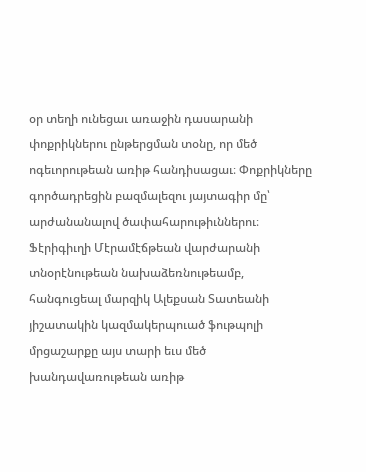օր տեղի ունեցաւ առաջին դասարանի փոքրիկներու ընթերցման տօնը, որ մեծ ոգեւորութեան առիթ հանդիսացաւ։ Փոքրիկները գործադրեցին բազմալեզու յայտագիր մը՝ արժանանալով ծափահարութիւններու։
Ֆէրիգիւղի Մէրամէճթեան վարժարանի տնօրէնութեան նախաձեռնութեամբ, հանգուցեալ մարզիկ Ալեքսան Տատեանի յիշատակին կազմակերպուած ֆութպոլի մրցաշարքը այս տարի եւս մեծ խանդավառութեան առիթ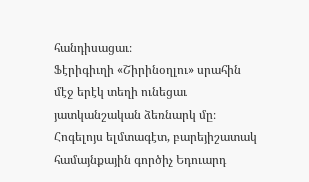հանդիսացաւ։
Ֆէրիգիւղի «Շիրինօղլու» սրահին մէջ երէկ տեղի ունեցաւ յատկանշական ձեռնարկ մը։ Հոգելոյս ելմտագէտ, բարեյիշատակ համայնքային գործիչ Եդուարդ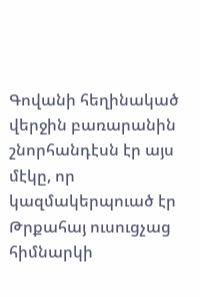Գովանի հեղինակած վերջին բառարանին շնորհանդէսն էր այս մէկը, որ կազմակերպուած էր Թրքահայ ուսուցչաց հիմնարկի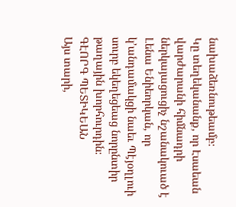նախաձեռնութեամբ։
Կը տեղեկանանք, որ Էսաեան վարժարանի հիմնադրի ներկայացուցիչ նշանակուած է Լենա Ենիեորկան, որ կ՚անդամակցի նաեւ Պէյօղլուի սուրբ եկեղեցեաց նորընտիր թաղային խորհուրդին։
ԳԷՈՐԳ ՊԵՏԻԿԵԱՆ
Այս տարի,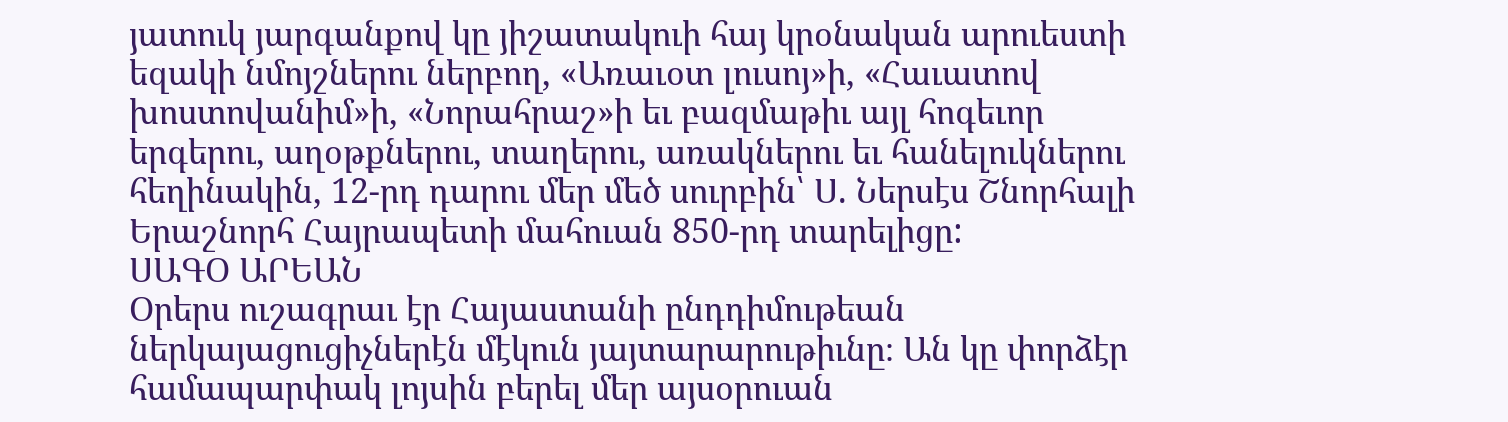յատուկ յարգանքով կը յիշատակուի հայ կրօնական արուեստի եզակի նմոյշներու ներբող, «Առաւօտ լուսոյ»ի, «Հաւատով խոստովանիմ»ի, «Նորահրաշ»ի եւ բազմաթիւ այլ հոգեւոր երգերու, աղօթքներու, տաղերու, առակներու եւ հանելուկներու հեղինակին, 12-րդ դարու մեր մեծ սուրբին՝ Ս. Ներսէս Շնորհալի Երաշնորհ Հայրապետի մահուան 850-րդ տարելիցը:
ՍԱԳՕ ԱՐԵԱՆ
Օրերս ուշագրաւ էր Հայաստանի ընդդիմութեան ներկայացուցիչներէն մէկուն յայտարարութիւնը։ Ան կը փորձէր համապարփակ լոյսին բերել մեր այսօրուան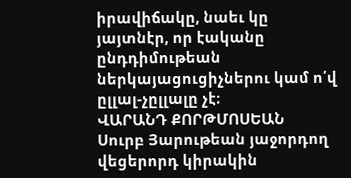իրավիճակը, նաեւ կը յայտնէր, որ էականը ընդդիմութեան ներկայացուցիչներու կամ ո՛վ ըլլալ-չըլլալը չէ։
ՎԱՐԱՆԴ ՔՈՐԹՄՈՍԵԱՆ
Սուրբ Յարութեան յաջորդող վեցերորդ կիրակին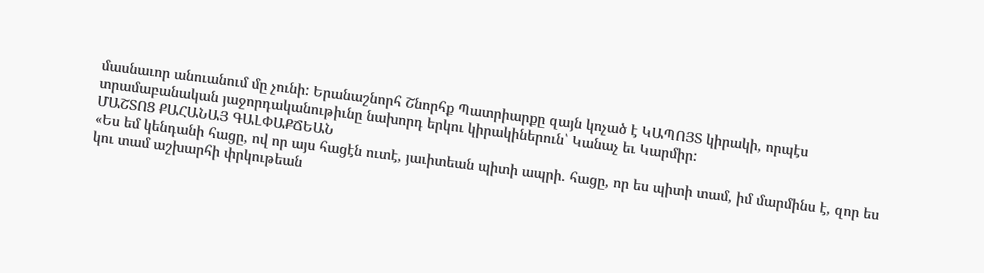մասնաւոր անուանում մը չունի: Երանաշնորհ Շնորհք Պատրիարքը զայն կոչած է ԿԱՊՈՅՏ կիրակի, որպէս տրամաբանական յաջորդականութիւնը նախորդ երկու կիրակիներուն՝ Կանաչ եւ Կարմիր:
ՄԱՇՏՈՑ ՔԱՀԱՆԱՅ ԳԱԼՓԱՔՃԵԱՆ
«Ես եմ կենդանի հացը, ով որ այս հացէն ուտէ, յաւիտեան պիտի ապրի. հացը, որ ես պիտի տամ, իմ մարմինս է, զոր ես կու տամ աշխարհի փրկութեան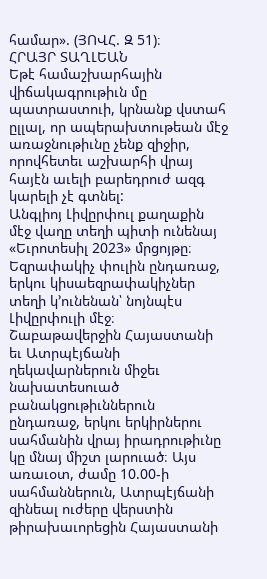համար». (ՅՈՎՀ. Զ 51)։
ՀՐԱՅՐ ՏԱՂԼԵԱՆ
Եթէ համաշխարհային վիճակագրութիւն մը պատրաստուի, կրնանք վստահ ըլլալ, որ ապերախտութեան մէջ առաջնութիւնը չենք զիջիր, որովհետեւ աշխարհի վրայ հայէն աւելի բարեդրուժ ազգ կարելի չէ գտնել:
Անգլիոյ Լիվըրփուլ քաղաքին մէջ վաղը տեղի պիտի ունենայ «Եւրոտեսիլ 2023» մրցոյթը։ Եզրափակիչ փուլին ընդառաջ, երկու կիսաեզրափակիչներ տեղի կ՚ունենան՝ նոյնպէս Լիվըրփուլի մէջ։
Շաբաթավերջին Հայաստանի եւ Ատրպէյճանի ղեկավարներուն միջեւ նախատեսուած բանակցութիւններուն ընդառաջ, երկու երկիրներու սահմանին վրայ իրադրութիւնը կը մնայ միշտ լարուած։ Այս առաւօտ, ժամը 10.00-ի սահմաններուն, Ատրպէյճանի զինեալ ուժերը վերստին թիրախաւորեցին Հայաստանի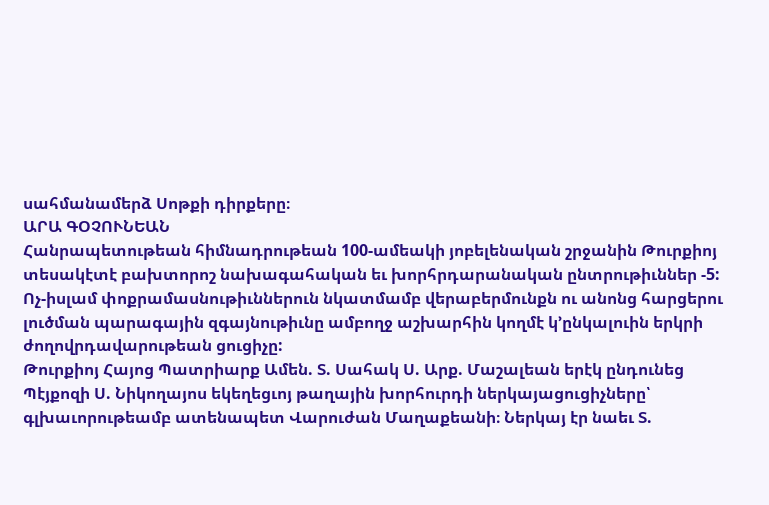սահմանամերձ Սոթքի դիրքերը։
ԱՐԱ ԳՕՉՈՒՆԵԱՆ
Հանրապետութեան հիմնադրութեան 100-ամեակի յոբելենական շրջանին Թուրքիոյ տեսակէտէ բախտորոշ նախագահական եւ խորհրդարանական ընտրութիւններ -5:
Ոչ-իսլամ փոքրամասնութիւններուն նկատմամբ վերաբերմունքն ու անոնց հարցերու լուծման պարագային զգայնութիւնը ամբողջ աշխարհին կողմէ կ՚ընկալուին երկրի ժողովրդավարութեան ցուցիչը:
Թուրքիոյ Հայոց Պատրիարք Ամեն. Տ. Սահակ Ս. Արք. Մաշալեան երէկ ընդունեց Պէյքոզի Ս. Նիկողայոս եկեղեցւոյ թաղային խորհուրդի ներկայացուցիչները՝ գլխաւորութեամբ ատենապետ Վարուժան Մաղաքեանի։ Ներկայ էր նաեւ Տ.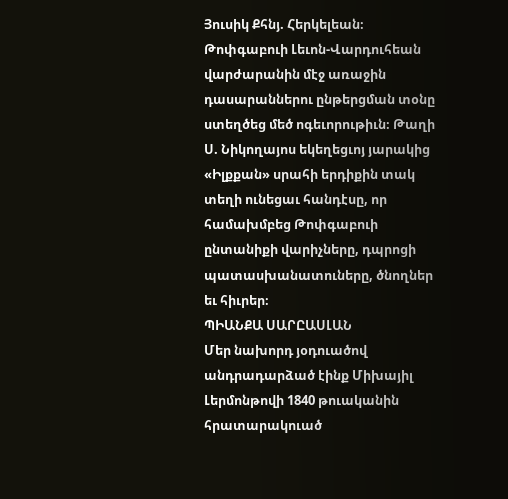Յուսիկ Քհնյ. Հերկելեան։
Թոփգաբուի Լեւոն-Վարդուհեան վարժարանին մէջ առաջին դասարաններու ընթերցման տօնը ստեղծեց մեծ ոգեւորութիւն։ Թաղի Ս. Նիկողայոս եկեղեցւոյ յարակից «Իլքքան» սրահի երդիքին տակ տեղի ունեցաւ հանդէսը, որ համախմբեց Թոփգաբուի ընտանիքի վարիչները, դպրոցի պատասխանատուները, ծնողներ եւ հիւրեր։
ՊԻԱՆՔԱ ՍԱՐԸԱՍԼԱՆ
Մեր նախորդ յօդուածով անդրադարձած էինք Միխայիլ Լերմոնթովի 1840 թուականին հրատարակուած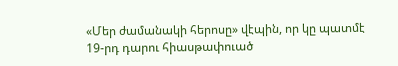«Մեր ժամանակի հերոսը» վէպին, որ կը պատմէ 19-րդ դարու հիասթափուած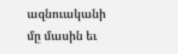ազնուականի մը մասին եւ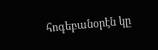հոգեբանօրէն կը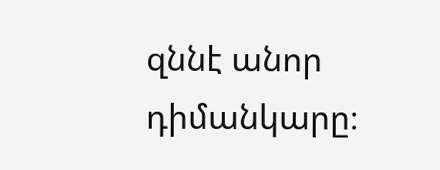զննէ անոր դիմանկարը։